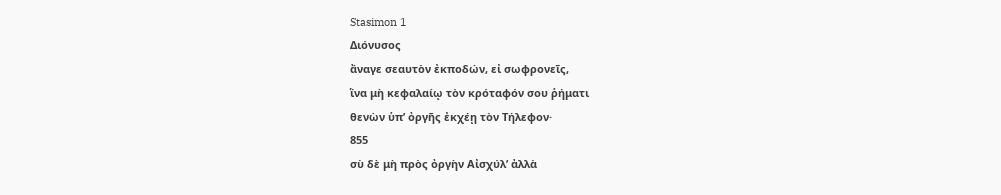Stasimon 1
Διόνυσος
ἄναγε σεαυτὸν ἐκποδών, εἰ σωφρονεῖς,
ἵνα μὴ κεφαλαίῳ τὸν κρόταφόν σου ῥήματι
θενὼν ὑπʼ ὀργῆς ἐκχέῃ τὸν Τήλεφον·
855
σὺ δὲ μὴ πρὸς ὀργὴν Αἰσχύλʼ ἀλλὰ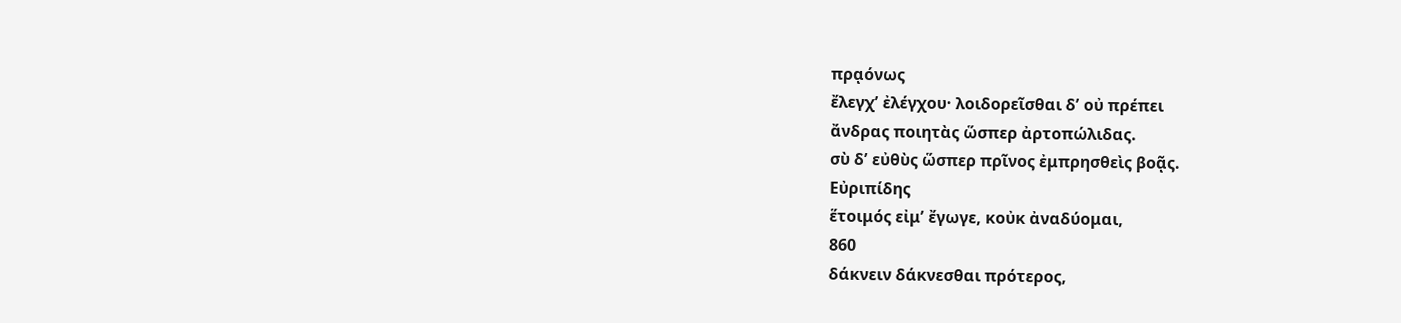πρᾳόνως
ἔλεγχʼ ἐλέγχου· λοιδορεῖσθαι δʼ οὐ πρέπει
ἄνδρας ποιητὰς ὥσπερ ἀρτοπώλιδας.
σὺ δʼ εὐθὺς ὥσπερ πρῖνος ἐμπρησθεὶς βοᾷς.
Εὐριπίδης
ἕτοιμός εἰμʼ ἔγωγε, κοὐκ ἀναδύομαι,
860
δάκνειν δάκνεσθαι πρότερος,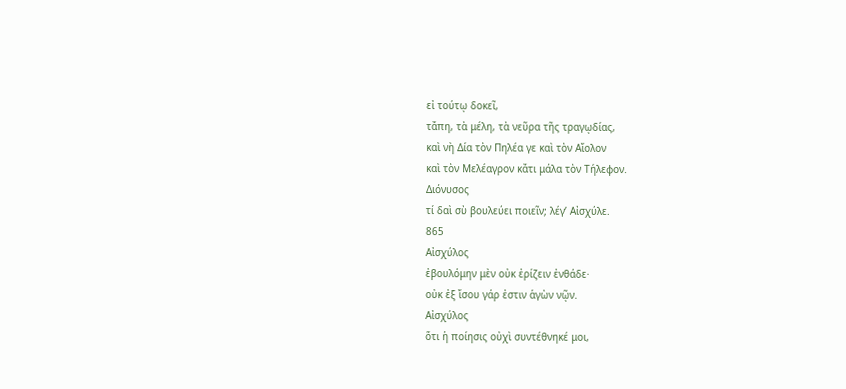εἰ τούτῳ δοκεῖ,
τἄπη, τὰ μέλη, τὰ νεῦρα τῆς τραγῳδίας,
καὶ νὴ Δία τὸν Πηλέα γε καὶ τὸν Αἴολον
καὶ τὸν Μελέαγρον κἄτι μάλα τὸν Τήλεφον.
Διόνυσος
τί δαὶ σὺ βουλεύει ποιεῖν; λέγʼ Αἰσχύλε.
865
Αἰσχύλος
ἐβουλόμην μὲν οὐκ ἐρίζειν ἐνθάδε·
οὐκ ἐξ ἴσου γάρ ἐστιν ἁγὼν νῷν.
Αἰσχύλος
ὅτι ἡ ποίησις οὐχὶ συντέθνηκέ μοι,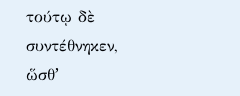τούτῳ δὲ συντέθνηκεν, ὥσθʼ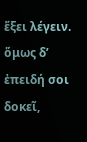ἕξει λέγειν.
ὅμως δʼ ἐπειδή σοι δοκεῖ,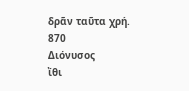δρᾶν ταῦτα χρή.
870
Διόνυσος
ἴθι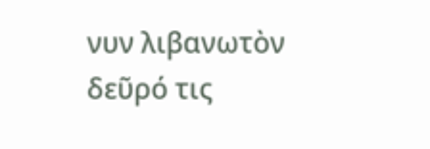νυν λιβανωτὸν δεῦρό τις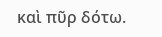καὶ πῦρ δότω.